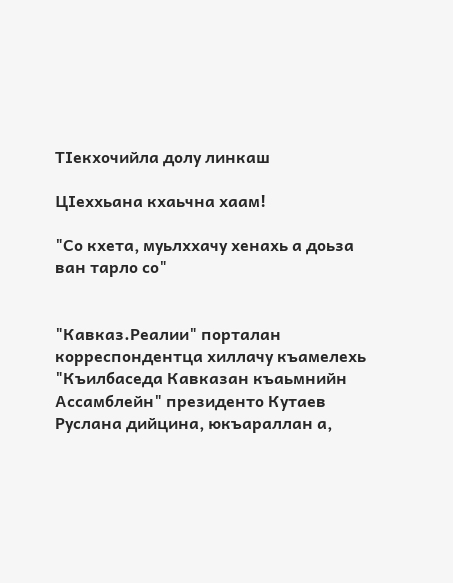ТIекхочийла долу линкаш

ЦIеххьана кхаьчна хаам!

"Со кхета, муьлххачу хенахь а доьза ван тарло со"


"Кавказ.Реалии" порталан корреспондентца хиллачу къамелехь "Къилбаседа Кавказан къаьмнийн Ассамблейн" президенто Кутаев Руслана дийцина, юкъараллан а,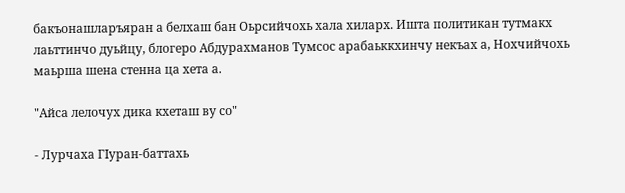бакъонашларъяран а белхаш бан Оьрсийчохь хала хиларх. Ишта политикан тутмакх лаьттинчо дуьйцу, блогеро Абдурахманов Тумсос арабаьккхинчу некъах а, Нохчийчохь маьрша шена стенна ца хета а.

"Айса лелочух дика кхеташ ву со"

- Лурчаха ГIуран-баттахь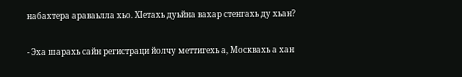набахтера араваьлла хьо. ХIетахь дуьйна вахар стенгахь ду хьан?

- Эха шарахь сайн регистраци йолчу меттигехь а, Москвахь а хан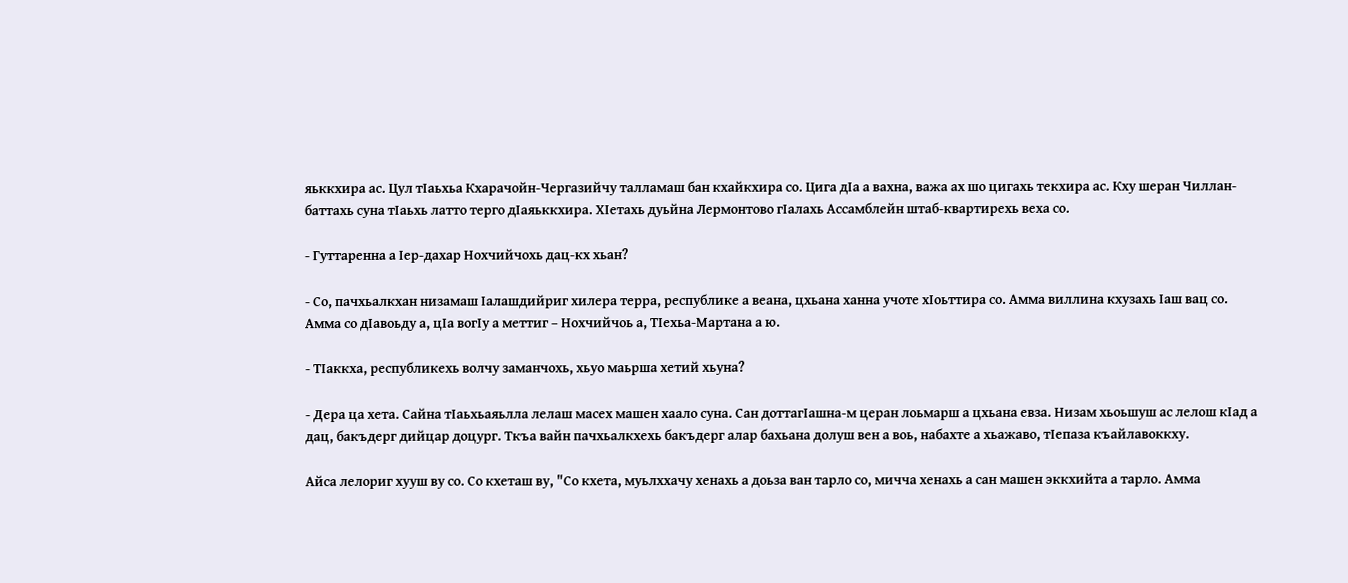яьккхира ас. Цул тIаьхьа Кхарачойн-Чергазийчу талламаш бан кхайкхира со. Цига дIа а вахна, важа ах шо цигахь текхира ас. Кху шеран Чиллан-баттахь суна тIаьхь латто терго дIаяьккхира. ХIетахь дуьйна Лермонтово гIалахь Ассамблейн штаб-квартирехь веха со.

- Гуттаренна а Iер-дахар Нохчийчохь дац-кх хьан?

- Со, пачхьалкхан низамаш Iалашдийриг хилера терра, республике а веана, цхьана ханна учоте хIоьттира со. Амма виллина кхузахь Iаш вац со. Амма со дIавоьду а, цIа вогIу а меттиг – Нохчийчоь а, ТIехьа-Мартана а ю.

- ТIаккха, республикехь волчу заманчохь, хьуо маьрша хетий хьуна?

- Дера ца хета. Сайна тIаьхьаяьлла лелаш масех машен хаало суна. Сан доттагIашна-м церан лоьмарш а цхьана евза. Низам хьоьшуш ас лелош кIад а дац, бакъдерг дийцар доцург. Ткъа вайн пачхьалкхехь бакъдерг алар бахьана долуш вен а воь, набахте а хьажаво, тIепаза къайлавоккху.

Айса лелориг хууш ву со. Со кхеташ ву, "Со кхета, муьлххачу хенахь а доьза ван тарло со, мичча хенахь а сан машен эккхийта а тарло. Амма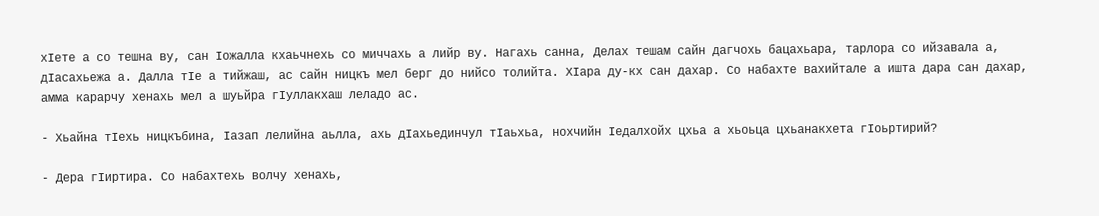хIете а со тешна ву, сан Iожалла кхаьчнехь со миччахь а лийр ву. Нагахь санна, Делах тешам сайн дагчохь бацахьара, тарлора со ийзавала а, дIасахьежа а. Далла тIе а тийжаш, ас сайн ницкъ мел берг до нийсо толийта. ХIара ду-кх сан дахар. Со набахте вахийтале а ишта дара сан дахар, амма карарчу хенахь мел а шуьйра гIуллакхаш леладо ас.

- Хьайна тIехь ницкъбина, Iазап лелийна аьлла, ахь дIахьединчул тIаьхьа, нохчийн Iедалхойх цхьа а хьоьца цхьанакхета гIоьртирий?

- Дера гIиртира. Со набахтехь волчу хенахь,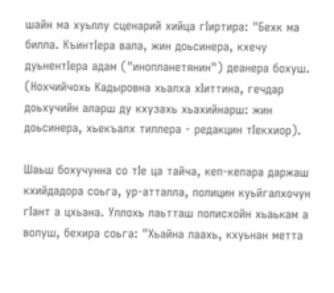шайн ма хуьллу сценарий хийца гIиртира: "Бехк ма билла. КъинтIера вала, жин доьсинера, кхечу дуьнентIера адам ("инопланетянин") деанера бохуш. (Нохчийчохь Кадыровна хьалха хIиттина, гечдар доьхучийн аларш ду кхузахь хьахийнарш: жин доьсинера, хьекъалх тиллера - редакцин тIекхиор).

Шаьш бохучунна со тIе ца тайча, кеп-кепара даржаш кхийдадора соьга, ур-атталла, полицин куьйгалхочун гIант а цхьана. Уллохь лаьтташ полисхойн хьаькам а волуш, бехира соьга: "Хьайна лаахь, кхуьнан метта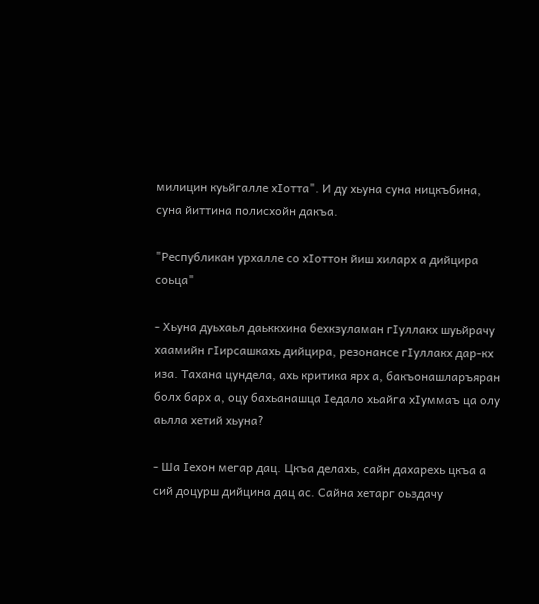милицин куьйгалле хIотта". И ду хьуна суна ницкъбина, суна йиттина полисхойн дакъа.

"Республикан урхалле со хIоттон йиш хиларх а дийцира соьца"

- Хьуна дуьхаьл даьккхина бехкзуламан гIуллакх шуьйрачу хаамийн гIирсашкахь дийцира, резонансе гIуллакх дар-кх иза. Тахана цундела, ахь критика ярх а, бакъонашларъяран болх барх а, оцу бахьанашца Iедало хьайга хIуммаъ ца олу аьлла хетий хьуна?

- Ша Iехон мегар дац. Цкъа делахь, сайн дахарехь цкъа а сий доцурш дийцина дац ас. Сайна хетарг оьздачу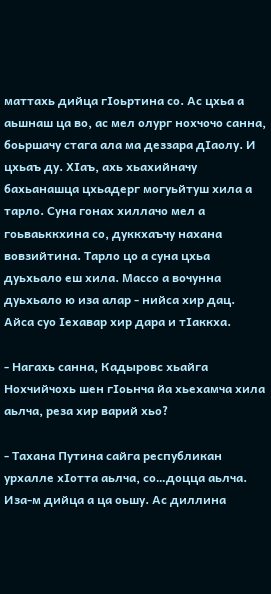маттахь дийца гIоьртина со. Ас цхьа а аьшнаш ца во, ас мел олург нохчочо санна, боьршачу стага ала ма деззара дIаолу. И цхьаъ ду. ХIаъ, ахь хьахийначу бахьанашца цхьадерг могуьйтуш хила а тарло. Суна гонах хиллачо мел а гоьваьккхина со, дуккхаъчу нахана вовзийтина. Тарло цо а суна цхьа дуьхьало еш хила. Массо а вочунна дуьхьало ю иза алар - нийса хир дац. Айса суо Iехавар хир дара и тIаккха.

- Нагахь санна, Кадыровс хьайга Нохчийчохь шен гIоьнча йа хьехамча хила аьлча, реза хир варий хьо?

- Тахана Путина сайга республикан урхалле хIотта аьлча, со…доцца аьлча. Иза-м дийца а ца оьшу. Ас диллина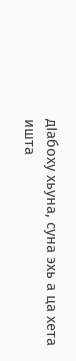дIабоху хьуна, суна эхь а ца хета ишта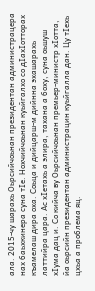ала. 2015-чу шарахь Оьрсийчоьнан президентан администрацера нах баьхкинера суна тIе. Нохчийчоьнан куьйгалхо со дIахIотторах къамелаш дира оха. Соьца и дийцарш-м дийнна эхашарахь латтийра цара. Ас хIетахь а элира, тахана а боху, суна оьшуш хIума дац и. Со кийча ву Оьрсийчоьнан премьер-министр хIотта, йа оьрсийн президентан администрацин куьйгалла дан. Цу тIехь цхьа а проблема яц.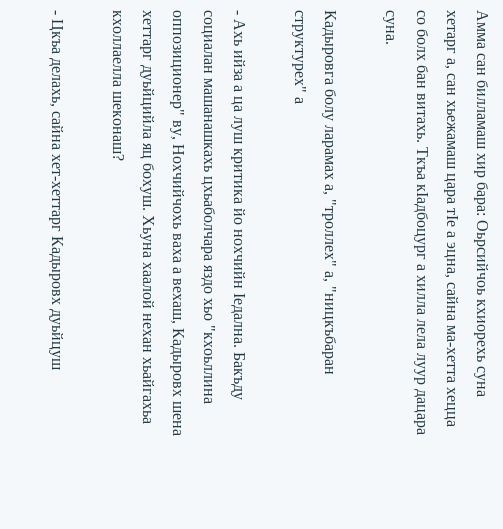Амма сан билламаш хир бара: Оьрсийчоь кхиорехь суна хетарг а, сан хьежамаш цара тIе а эцна, сайна ма-хетта хецца со болх бан витахь. Ткъа кIадбоцург а хилла лела луур дацара суна.

Кадыровга болу ларамах а, "троллех" а, "ницкъбаран структурех" а

- Ахь ийза а ца луш критика йо нохчийн Iедална. Бакъду социалан машанашкахь цхьаболчара яздо хьо "кхоьллина оппозиционер" ву, Нохчийчохь ваха а вехаш, Кадыровх шена хеттарг дуьйцийла яц бохуш. Хьуна хаалой нехан хьайгахьа кхоллаелла шеконаш?

- Цкъа делахь, сайна хет-хеттарг Кадыровх дуьйцуш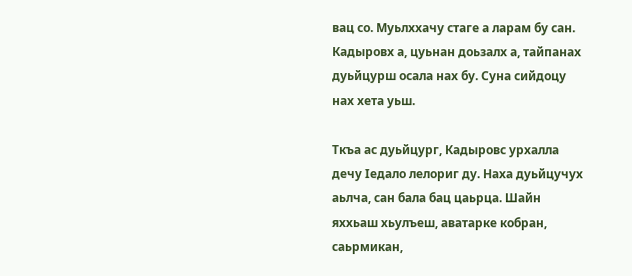вац со. Муьлххачу стаге а ларам бу сан. Кадыровх а, цуьнан доьзалх а, тайпанах дуьйцурш осала нах бу. Суна сийдоцу нах хета уьш.

Ткъа ас дуьйцург, Кадыровс урхалла дечу Iедало лелориг ду. Наха дуьйцучух аьлча, сан бала бац цаьрца. Шайн яххьаш хьулъеш, аватарке кобран, саьрмикан,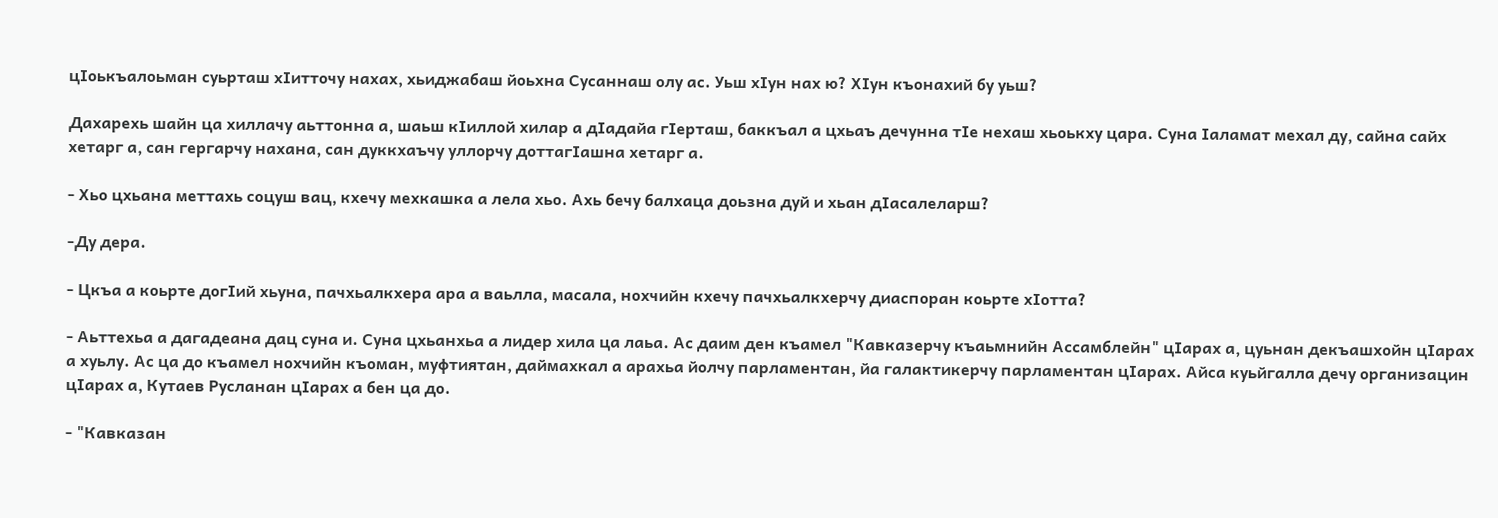цIоькъалоьман суьрташ хIитточу нахах, хьиджабаш йоьхна Сусаннаш олу ас. Уьш хIун нах ю? ХIун къонахий бу уьш?

Дахарехь шайн ца хиллачу аьттонна а, шаьш кIиллой хилар а дIадайа гIерташ, баккъал а цхьаъ дечунна тIе нехаш хьоькху цара. Суна Iаламат мехал ду, сайна сайх хетарг а, сан гергарчу нахана, сан дуккхаъчу уллорчу доттагIашна хетарг а.

- Хьо цхьана меттахь соцуш вац, кхечу мехкашка а лела хьо. Ахь бечу балхаца доьзна дуй и хьан дIасалеларш?

-Ду дера.

- Цкъа а коьрте догIий хьуна, пачхьалкхера ара а ваьлла, масала, нохчийн кхечу пачхьалкхерчу диаспоран коьрте хIотта?

- Аьттехьа а дагадеана дац суна и. Суна цхьанхьа а лидер хила ца лаьа. Ас даим ден къамел "Кавказерчу къаьмнийн Ассамблейн" цIарах а, цуьнан декъашхойн цIарах а хуьлу. Ас ца до къамел нохчийн къоман, муфтиятан, даймахкал а арахьа йолчу парламентан, йа галактикерчу парламентан цIарах. Айса куьйгалла дечу организацин цIарах а, Кутаев Русланан цIарах а бен ца до.

- "Кавказан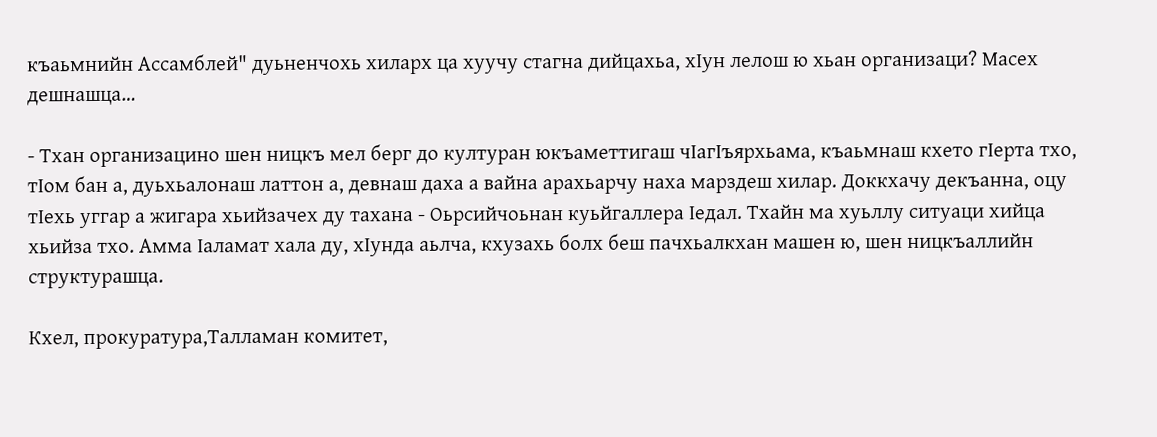къаьмнийн Ассамблей" дуьненчохь хиларх ца хуучу стагна дийцахьа, хIун лелош ю хьан организаци? Масех дешнашца…

- Тхан организацино шен ницкъ мел берг до културан юкъаметтигаш чIагIъярхьама, къаьмнаш кхето гIерта тхо, тIом бан а, дуьхьалонаш латтон а, девнаш даха а вайна арахьарчу наха марздеш хилар. Доккхачу декъанна, оцу тIехь уггар а жигара хьийзачех ду тахана - Оьрсийчоьнан куьйгаллера Iедал. Тхайн ма хуьллу ситуаци хийца хьийза тхо. Амма Iаламат хала ду, хIунда аьлча, кхузахь болх беш пачхьалкхан машен ю, шен ницкъаллийн структурашца.

Кхел, прокуратура,Талламан комитет,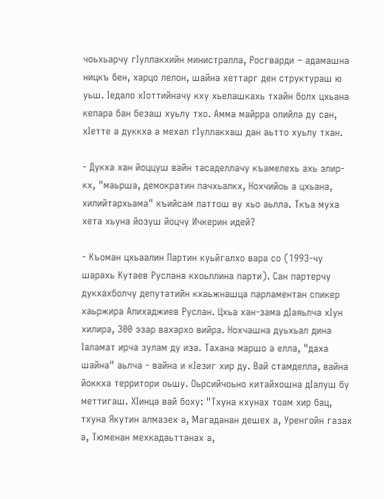чоьхьарчу гIуллакхийн министралла, Росгварди – адамашна ницкъ бен, харцо лелон, шайна хеттарг ден структураш ю уьш. Iедало хIоттийначу кху хьелашкахь тхайн болх цхьана кепара бан безаш хуьлу тхо. Амма майрра олийла ду сан, хIетте а дуккха а мехал гIуллакхаш дан аьтто хуьлу тхан.

- Дукха хан йоццуш вайн тасаделлачу къамелехь ахь элир-кх, "маьрша, демократин пачхьалкх, Нохчийоь а цхьана, хилийтархьама" къийсам латтош ву хьо аьлла. Ткъа муха хета хьуна йозуш йоцчу Ичкерин идей?

- Къоман цхьаалин Партин куьйгалхо вара со (1993-чу шарахь Кутаев Руслана кхоьллина парти). Сан партерчу дукхахболчу депутатийн кхаьжнашца парламентан спикер хаьржира Алихаджиев Руслан. Цхьа хан-зама дIаяьлча хIун хилира, 300 эзар вахархо вийра. Нохчашна дуьхьал дина Iаламат ирча зулам ду иза. Тахана маршо а елла, "даха шайна" аьлча - вайна и кIезиг хир ду. Вай стамделла, вайна йоккха территори оьшу. Оьрсийчоьно китайхошна дIалуш бу меттигаш. ХIинца вай боху: "Тхуна кхунах тоам хир бац, тхуна Якутин алмазех а, Магаданан дешех а, Уренгойн газах а, Тюменан мехкадаьттанах а,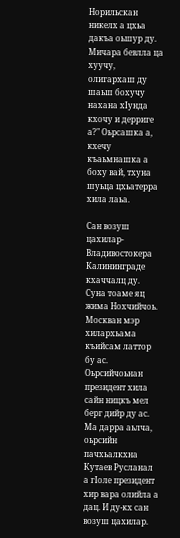Норильскан никелх а цхьа дакъа оьшур ду. Мичара бевлла ца хуучу, олигархаш ду шаьш бохучу нахана хIунда кхочу и дерриге а?" Оьрсашка а, кхечу къаьмнашка а боху вай, тхуна шуьца цхьатерра хила лаьа.

Сан возуш цахилар- Владивостокера Калининграде кхаччалц ду. Суна тоаме яц жима Нохчийчоь. Москван мэр хилархьама къийсам латтор бу ас. Оьрсийчоьнан президент хила сайн ницкъ мел берг дийр ду ас. Ма дарра аьлча, оьрсийн пачхьалкхна Кутаев Русланал а гIоле президент хир вара олийла а дац. И ду-кх сан возуш цахилар.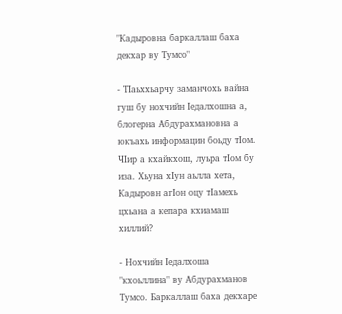"Кадыровна баркаллаш баха декхар ву Тумсо"

- ТIаьххьарчу заманчохь вайна гуш бу нохчийн Iедалхошна а, блогерна Абдурахмановна а юкъахь информацин боьду тIом. ЧIир а кхайкхош, луьра тIом бу иза. Хьуна хIун аьлла хета, Кадыровн агIон оцу тIамехь цхьана а кепара кхиамаш хиллий?

- Нохчийн Iедалхоша "кхоьллина" ву Абдурахманов Тумсо. Баркаллаш баха декхаре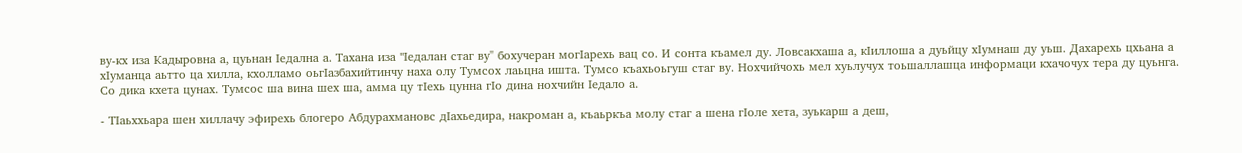ву-кх иза Кадыровна а, цуьнан Iедална а. Тахана иза "Iедалан стаг ву" бохучеран могIарехь вац со. И сонта къамел ду. Ловсакхаша а, кIиллоша а дуьйцу хIумнаш ду уьш. Дахарехь цхьана а хIуманца аьтто ца хилла, кхолламо оьгIазбахийтинчу наха олу Тумсох лаьцна ишта. Тумсо къахьоьгуш стаг ву. Нохчийчохь мел хуьлучух тоьшаллашца информаци кхачочух тера ду цуьнга. Со дика кхета цунах. Тумсос ша вина шех ша, амма цу тIехь цунна гIо дина нохчийн Iедало а.

- ТIаьххьара шен хиллачу эфирехь блогеро Абдурахмановс дIахьедира, накроман а, къаьркъа молу стаг а шена гIоле хета, зуькарш а деш,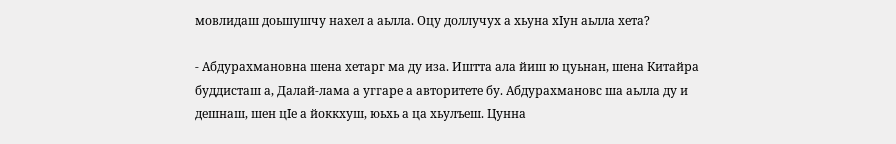мовлидаш доьшушчу нахел а аьлла. Оцу доллучух а хьуна хIун аьлла хета?

- Абдурахмановна шена хетарг ма ду иза. Иштта ала йиш ю цуьнан, шена Китайра буддисташ а, Далай-лама а уггаре а авторитете бу. Абдурахмановс ша аьлла ду и дешнаш, шен цIе а йоккхуш, юьхь а ца хьулъеш. Цунна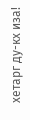хетарг ду-кх иза!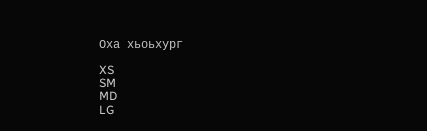Оха хьоьхург

XS
SM
MD
LG